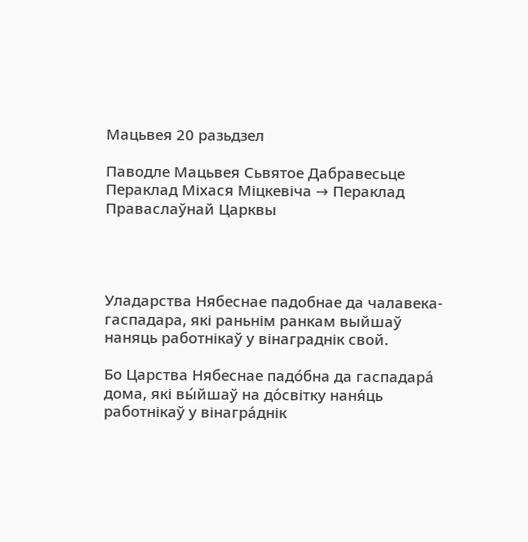Мацьвея 20 разьдзел

Паводле Мацьвея Сьвятое Дабравесьце
Пераклад Міхася Міцкевіча → Пераклад Праваслаўнай Царквы




Уладарства Нябеснае падобнае да чалавека-гаспадара, які раньнім ранкам выйшаў наняць работнікаў у вінаграднік свой.

Бо Царства Нябеснае падо́бна да гаспадара́ дома, які вы́йшаў на до́світку наня́ць работнікаў у вінагра́днік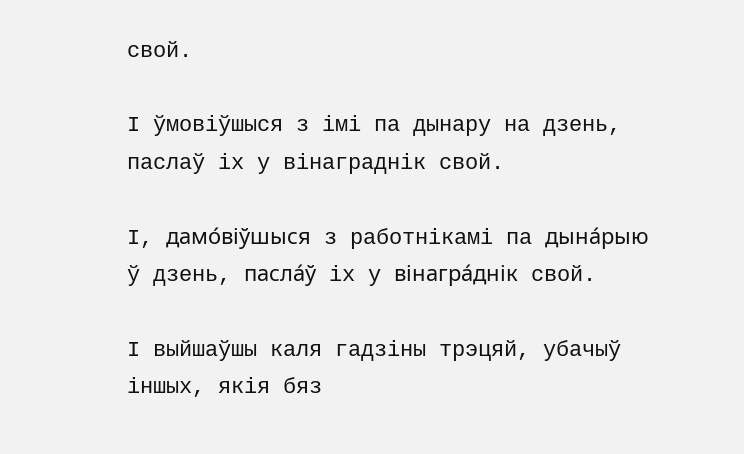свой.

І ўмовіўшыся з імі па дынару на дзень, паслаў іх у вінаграднік свой.

І, дамо́віўшыся з работнікамі па дына́рыю ў дзень, пасла́ў іх у вінагра́днік свой.

І выйшаўшы каля гадзіны трэцяй, убачыў іншых, якія бяз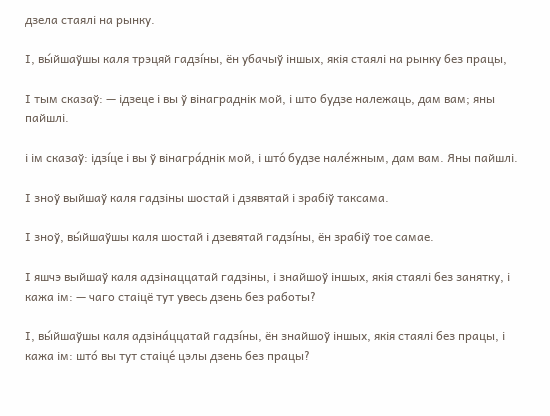дзела стаялі на рынку.

І, вы́йшаўшы каля трэцяй гадзíны, ён убачыў іншых, якія стаялі на рынку без працы,

І тым сказаў: — ідзеце і вы ў вінаграднік мой, і што будзе належаць, дам вам; яны пайшлі.

і ім сказаў: ідзíце і вы ў вінагра́днік мой, і што́ будзе нале́жным, дам вам. Яны пайшлі.

І зноў выйшаў каля гадзіны шостай і дзявятай і зрабіў таксама.

І зноў, вы́йшаўшы каля шостай і дзевятай гадзíны, ён зрабіў тое самае.

І яшчэ выйшаў каля адзінаццатай гадзіны, і знайшоў іншых, якія стаялі без занятку, і кажа ім: — чаго стаіцё тут увесь дзень без работы?

І, вы́йшаўшы каля адзіна́ццатай гадзíны, ён знайшоў іншых, якія стаялі без працы, і кажа ім: што́ вы тут стаіце́ цэлы дзень без працы?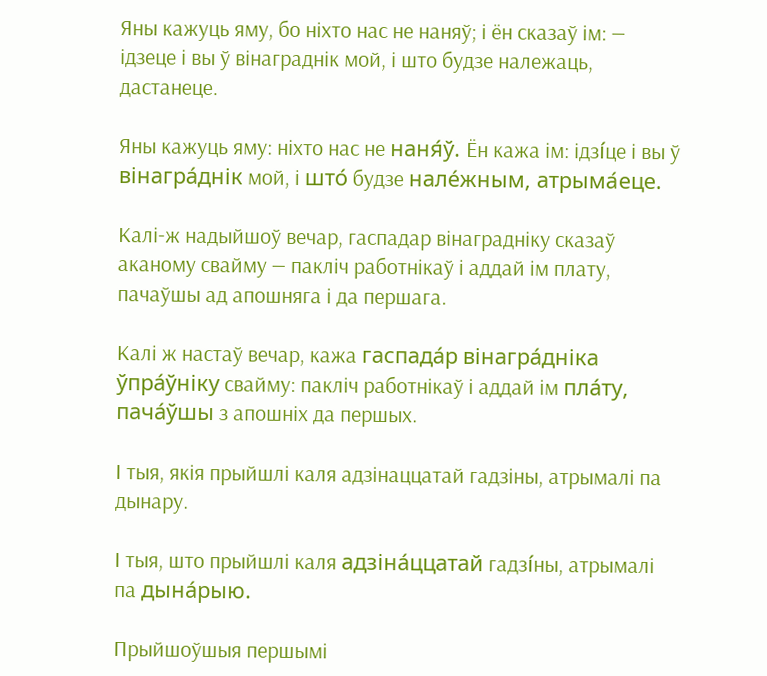Яны кажуць яму, бо ніхто нас не наняў; і ён сказаў ім: — ідзеце і вы ў вінаграднік мой, і што будзе належаць, дастанеце.

Яны кажуць яму: ніхто нас не наня́ў. Ён кажа ім: ідзíце і вы ў вінагра́днік мой, і што́ будзе нале́жным, атрыма́еце.

Калі-ж надыйшоў вечар, гаспадар вінаградніку сказаў аканому свайму — пакліч работнікаў і аддай ім плату, пачаўшы ад апошняга і да першага.

Калі ж настаў вечар, кажа гаспада́р вінагра́дніка ўпра́ўніку свайму: пакліч работнікаў і аддай ім пла́ту, пача́ўшы з апошніх да першых.

І тыя, якія прыйшлі каля адзінаццатай гадзіны, атрымалі па дынару.

І тыя, што прыйшлі каля адзіна́ццатай гадзíны, атрымалі па дына́рыю.

Прыйшоўшыя першымі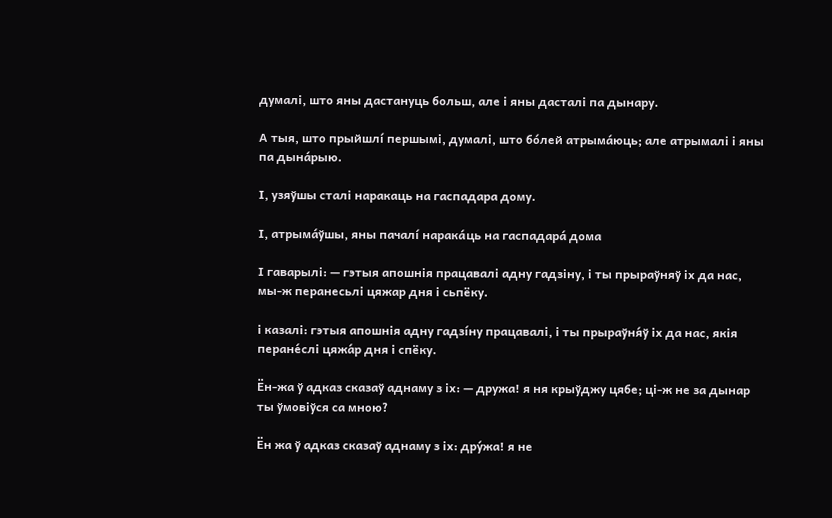думалі, што яны дастануць больш, але і яны дасталі па дынару.

А тыя, што прыйшлí першымі, думалі, што бо́лей атрыма́юць; але атрымалі і яны па дына́рыю.

І, узяўшы сталі наракаць на гаспадара дому.

І, атрыма́ўшы, яны пачалí нарака́ць на гаспадара́ дома

І гаварылі: — гэтыя апошнія працавалі адну гадзіну, і ты прыраўняў іх да нас, мы-ж перанесьлі цяжар дня і сьпёку.

і казалі: гэтыя апошнія адну гадзíну працавалі, і ты прыраўня́ў іх да нас, якія перане́слі цяжа́р дня і спёку.

Ён-жа ў адказ сказаў аднаму з іх: — дружа! я ня крыўджу цябе; ці-ж не за дынар ты ўмовіўся са мною?

Ён жа ў адказ сказаў аднаму з іх: дру́жа! я не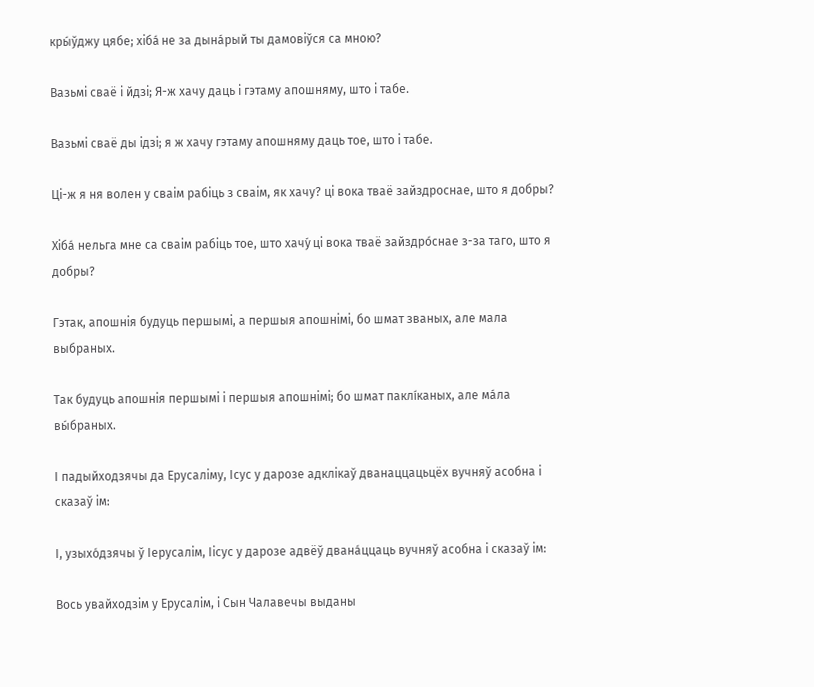кры́ўджу цябе; хіба́ не за дына́рый ты дамовіўся са мною?

Вазьмі сваё і йдзі; Я-ж хачу даць і гэтаму апошняму, што і табе.

Вазьмі сваё ды ідзі; я ж хачу гэтаму апошняму даць тое, што і табе.

Ці-ж я ня волен у сваім рабіць з сваім, як хачу? ці вока тваё зайздроснае, што я добры?

Хіба́ нельга мне са сваім рабіць тое, што хачу́ ці вока тваё зайздро́снае з-за таго, што я добры?

Гэтак, апошнія будуць першымі, а першыя апошнімі, бо шмат званых, але мала выбраных.

Так будуць апошнія першымі і першыя апошнімі; бо шмат паклíканых, але ма́ла вы́браных.

І падыйходзячы да Ерусаліму, Ісус у дарозе адклікаў дванаццацьцёх вучняў асобна і сказаў ім:

І, узыхо́дзячы ў Іерусалім, Іісус у дарозе адвёў двана́ццаць вучняў асобна і сказаў ім:

Вось увайходзім у Ерусалім, і Сын Чалавечы выданы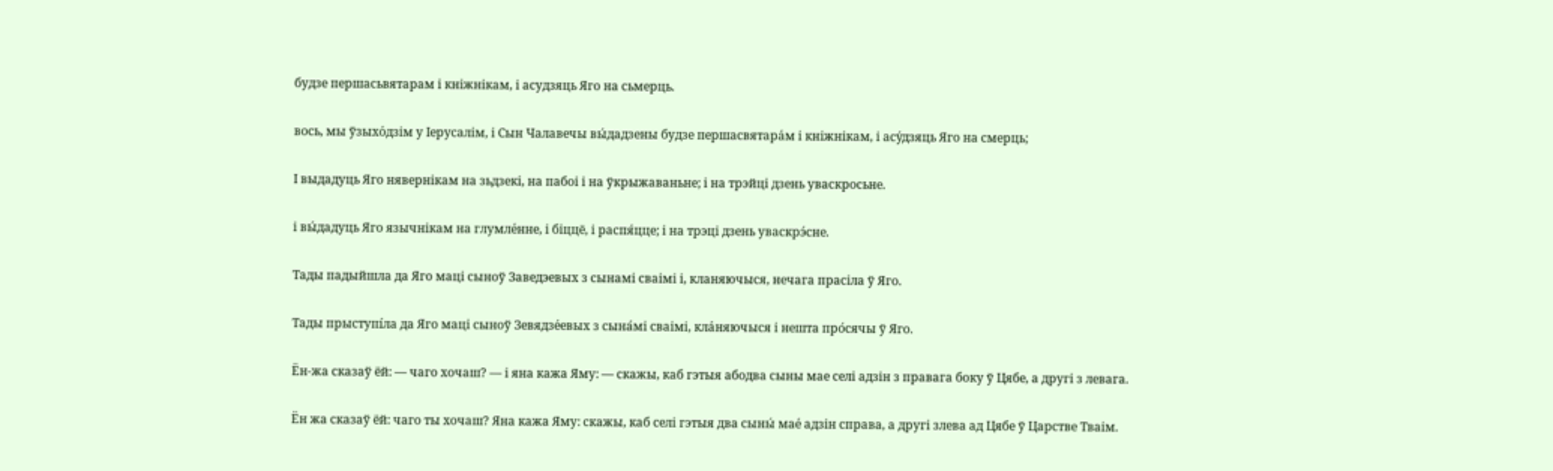будзе першасьвятарам і кніжнікам, і асудзяць Яго на сьмерць.

вось, мы ўзыхо́дзім у Іерусалім, і Сын Чалавечы вы́дадзены будзе першасвятара́м і кніжнікам, і асу́дзяць Яго на смерць;

І выдадуць Яго нявернікам на зьдзекі, на пабоі і на ўкрыжаваньне; і на трэйці дзень уваскросьне.

і вы́дадуць Яго язычнікам на глумле́нне, і біццё, і распя́цце; і на трэці дзень уваскрэ́сне.

Тады падыйшла да Яго маці сыноў Заведэевых з сынамі сваімі і, кланяючыся, нечага прасіла ў Яго.

Тады прыступíла да Яго маці сыноў Зевядзе́евых з сына́мі сваімі, кла́няючыся і нешта про́сячы ў Яго.

Ён-жа сказаў ёй: — чаго хочаш? — і яна кажа Яму: — скажы, каб гэтыя абодва сыны мае селі адзін з правага боку ў Цябе, а другі з левага.

Ён жа сказаў ёй: чаго ты хочаш? Яна кажа Яму: скажы, каб селі гэтыя два сыны́ мае́ адзін справа, а другі злева ад Цябе ў Царстве Тваім.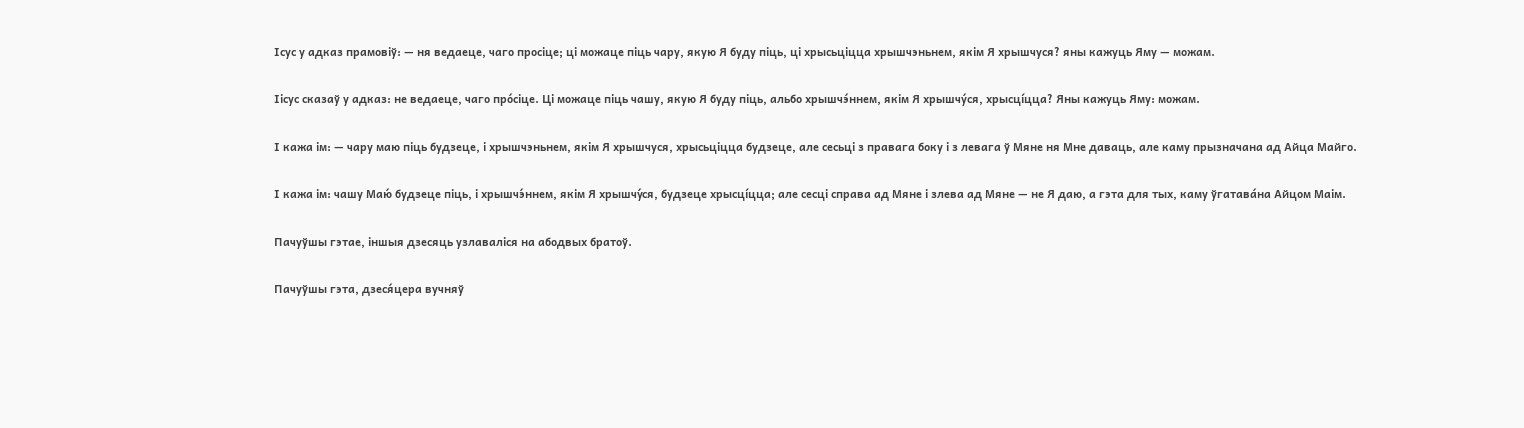Ісус у адказ прамовіў: — ня ведаеце, чаго просіце; ці можаце піць чару, якую Я буду піць, ці хрысьціцца хрышчэньнем, якім Я хрышчуся? яны кажуць Яму — можам.

Іісус сказаў у адказ: не ведаеце, чаго про́сіце. Ці можаце піць чашу, якую Я буду піць, альбо хрышчэ́ннем, якім Я хрышчу́ся, хрысцíцца? Яны кажуць Яму: можам.

І кажа ім: — чару маю піць будзеце, і хрышчэньнем, якім Я хрышчуся, хрысьціцца будзеце, але сесьці з правага боку і з левага ў Мяне ня Мне даваць, але каму прызначана ад Айца Майго.

І кажа ім: чашу Маю́ будзеце піць, і хрышчэ́ннем, якім Я хрышчу́ся, будзеце хрысцíцца; але сесці справа ад Мяне і злева ад Мяне — не Я даю, а гэта для тых, каму ўгатава́на Айцом Маім.

Пачуўшы гэтае, іншыя дзесяць узлаваліся на абодвых братоў.

Пачуўшы гэта, дзеся́цера вучняў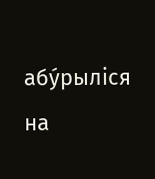абу́рыліся на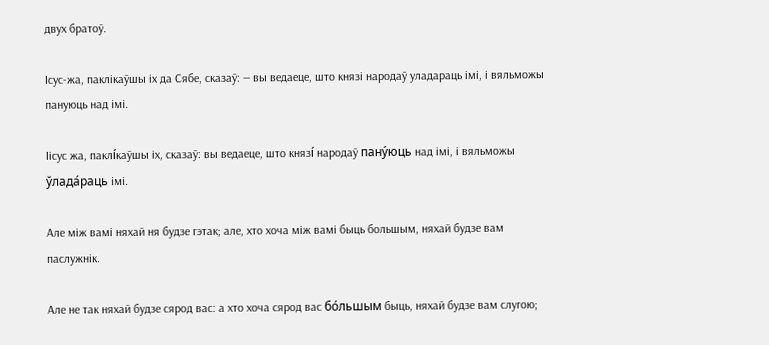двух братоў.

Ісус-жа, паклікаўшы іх да Сябе, сказаў: — вы ведаеце, што князі народаў уладараць імі, і вяльможы пануюць над імі.

Іісус жа, паклíкаўшы іх, сказаў: вы ведаеце, што князí народаў пану́юць над імі, і вяльможы ўлада́раць імі.

Але між вамі няхай ня будзе гэтак; але, хто хоча між вамі быць большым, няхай будзе вам паслужнік.

Але не так няхай будзе сярод вас: а хто хоча сярод вас бо́льшым быць, няхай будзе вам слугою;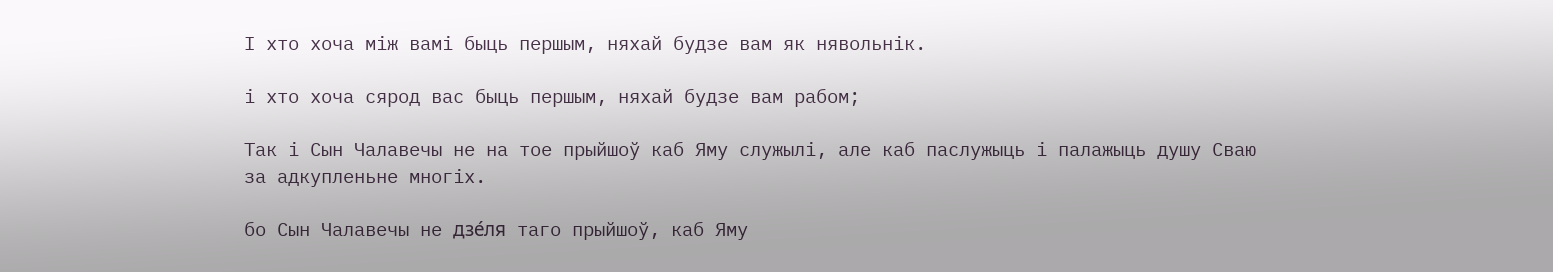І хто хоча між вамі быць першым, няхай будзе вам як нявольнік.

і хто хоча сярод вас быць першым, няхай будзе вам рабом;

Так і Сын Чалавечы не на тое прыйшоў каб Яму служылі, але каб паслужыць і палажыць душу Сваю за адкупленьне многіх.

бо Сын Чалавечы не дзе́ля таго прыйшоў, каб Яму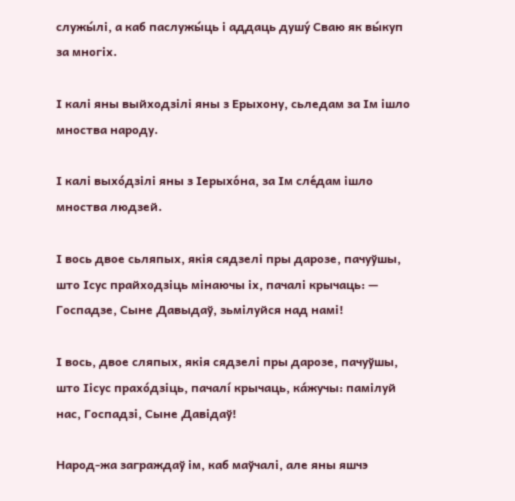служы́лі, а каб паслужы́ць і аддаць душу́ Сваю як вы́куп за многіх.

І калі яны выйходзілі яны з Ерыхону, сьледам за Ім ішло мноства народу.

І калі выхо́дзілі яны з Іерыхо́на, за Ім сле́дам ішло мноства людзей.

І вось двое сьляпых, якія сядзелі пры дарозе, пачуўшы, што Ісус прайходзіць мінаючы іх, пачалі крычаць: — Госпадзе, Сыне Давыдаў, зьмілуйся над намі!

І вось, двое сляпых, якія сядзелі пры дарозе, пачуўшы, што Іісус прахо́дзіць, пачалí крычаць, ка́жучы: памілуй нас, Госпадзі, Сыне Давідаў!

Народ-жа заграждаў ім, каб маўчалі, але яны яшчэ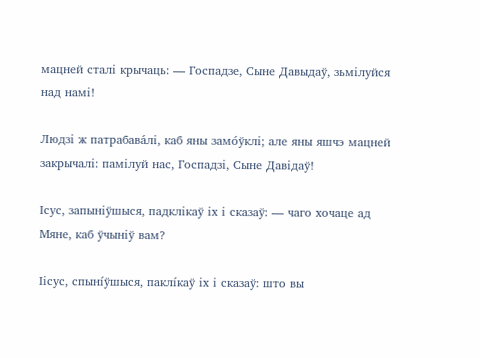мацней сталі крычаць: — Госпадзе, Сыне Давыдаў, зьмілуйся над намі!

Людзі ж патрабава́лі, каб яны замо́ўклі; але яны яшчэ мацней закрычалі: памілуй нас, Госпадзі, Сыне Давідаў!

Ісус, запыніўшыся, падклікаў іх і сказаў: — чаго хочаце ад Мяне, каб ўчыніў вам?

Іісус, спынíўшыся, паклíкаў іх і сказаў: што вы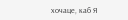хочаце, каб Я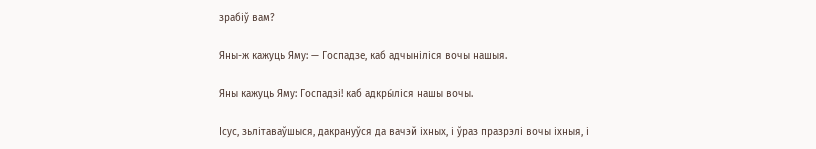зрабіў вам?

Яны-ж кажуць Яму: — Госпадзе, каб адчыніліся вочы нашыя.

Яны кажуць Яму: Госпадзі! каб адкры́ліся нашы вочы.

Ісус, зьлітаваўшыся, дакрануўся да вачэй іхных, і ўраз празрэлі вочы іхныя, і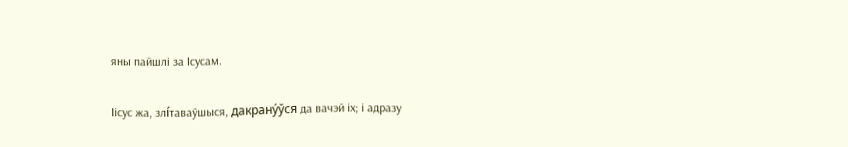яны пайшлі за Ісусам.

Іісус жа, злíтаваўшыся, дакрану́ўся да вачэй іх; і адразу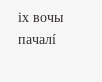іх вочы пачалí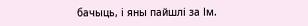бачыць, і яны пайшлі за Ім.